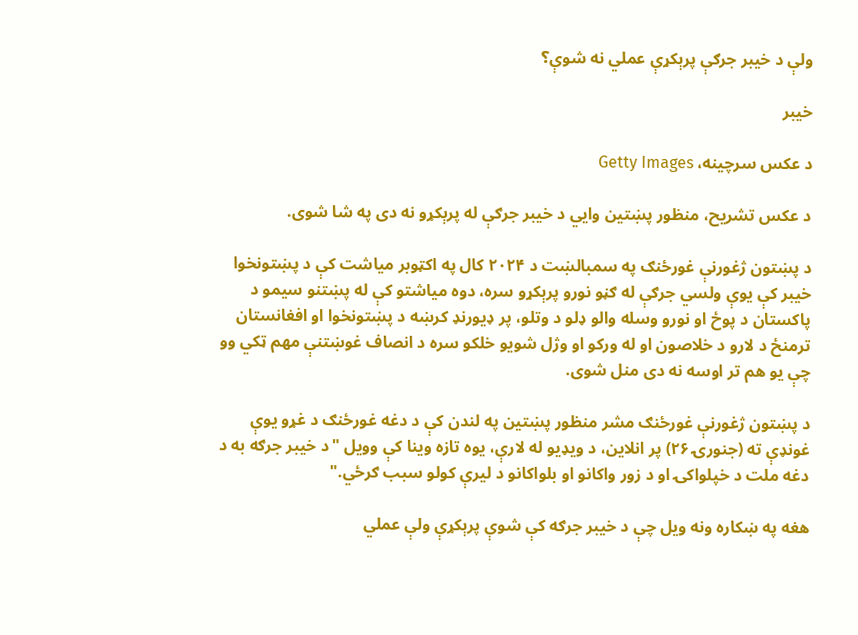ولې د خیبر جرګې پرېکړې عملي نه شوې؟

خیبر

د عکس سرچینه، Getty Images

د عکس تشریح، منظور پښتین وايي د خیبر جرګې له پرېکړو نه دی په شا شوی.

د پښتون ژغورنې غورځنګ په سمبالښت د ۲۰۲۴ کال په اکټوبر میاشت کې د پښتونخوا خیبر کې یوې ولسي جرګې له ګڼو نورو پرېکړو سره، دوه میاشتو کې له پښتنو سیمو د پاکستان د پوځ او نورو وسله والو ډلو د وتلو، پر ډیورنډ کرښه د پښتونخوا او افغانستان ترمنځ د لارو د خلاصون او له ورکو او وژل شویو خلکو سره د انصاف غوښتنې مهم ټکي وو چې یو هم تر اوسه نه دی منل شوی.

د پښتون ژغورنې غورځنګ مشر منظور پښتین په لندن کې د دغه غورځنګ د غړو یوې غونډې ته (جنورۍ ۲۶) پر انلاین، د ویډیو له لارې، یوه تازه وینا کې وویل "د خیبر جرګه به د دغه ملت د خپلواکۍ او د زور واکانو او بلواکانو د لیرې کولو سبب ګرځي."

هغه په ښکاره ونه ویل چې د خیبر جرګه کې شوې پرېکړې ولې عملي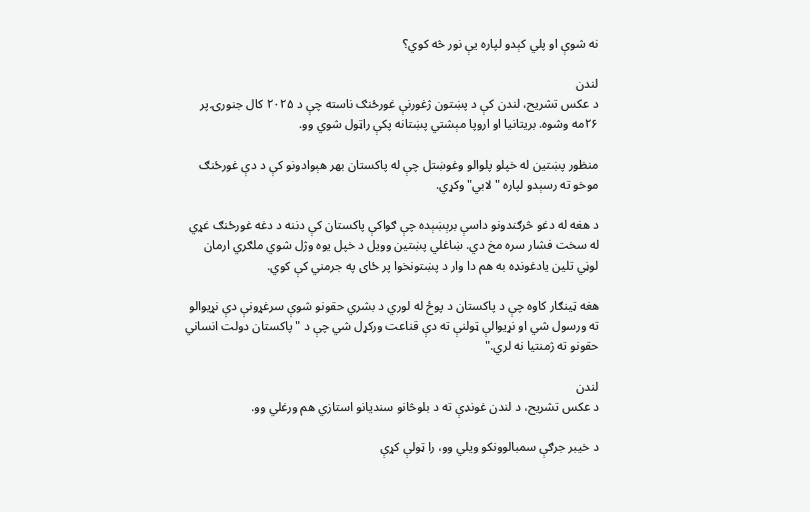نه شوې او پلي کېدو لپاره یې نور څه کوي؟

لندن
د عکس تشریح، لندن کې د پښتون ژغورنې غورځنګ ناسته چې د ۲۰۲۵ کال جنورۍ پر ۲۶مه وشوه. بریتانیا او اروپا مېشتي پښتانه پکې راټول شوي وو.

منظور پښتین له خپلو پلوالو وغوښتل چې له پاکستان بهر هېوادونو کې د دې غورځنګ موخو ته رسېدو لپاره "لابي" وکړي.

د هغه له دغو څرګندونو داسې برېښېده چې ګواکې پاکستان کې دننه د دغه غورځنګ غړي له سخت فشار سره مخ دي. ښاغلي پښتین وویل د خپل یوه وژل شوي ملګري ارمان لوڼي تلین یادغونډه به هم دا وار د پښتونخوا پر ځای په جرمني کې کوي.

هغه ټینګار کاوه چې د پاکستان د پوځ له لوري د بشري حقونو شوې سرغړونې دې نړیوالو ته ورسول شي او نړیوالې ټولنې ته دې قناعت ورکړل شي چې د " پاکستان دولت انساني حقونو ته ژمنتیا نه لري."

لندن
د عکس تشریح، د لندن غونډې ته د بلوڅانو سندیانو استازي هم ورغلي وو.

د خیبر جرګې سمبالوونکو ویلي وو، را ټولې کړې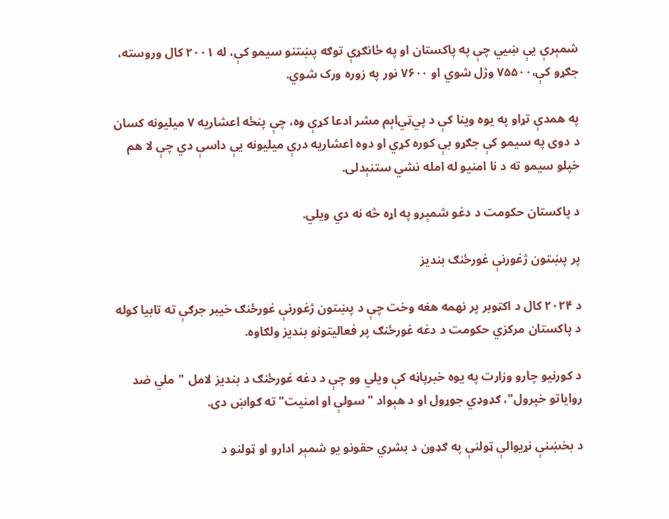شمېرې یې ښيي چې په پاکستان او په ځانګړې توګه پښتنو سیمو کې، له ۲۰۰۱ کال وروسته، جګړو کې،۷۵۵۰۰ وژل شوي او ۷۶۰۰ نور په زوره ورک شوي.

په همدې تړاو په یوه وینا کې د پي‌ټي‌اېم مشر ادعا کړې وه، چې پنځه اعشاریه ۷ میلیونه کسان د دوی په سیمو کې جګړو بې کوره کړي او دوه اعشاریه درې میلیونه یې داسې دي چې لا هم خپلو سیمو ته د نا امنیو له امله نشي ستنېدلی.

د پاکستان حکومت د دغو شمېرو په اړه څه نه دي ویلي.

پر پښتون ژغورنې غورځنګ بندیز

د ۲۰۲۴ کال د اکټوبر پر نهمه هغه وخت چې د پښتون ژغورنې غورځنګ خیبر جرګې ته تابیا کوله د پاکستان مرکزي حکومت د دغه غورځنګ پر فعالیتونو بندیز ولګاوه.

د کورنیو چارو وزارت په یوه خبرپاڼه کې ویلي وو چې د دغه غورځنګ د بندیز لامل "ملي ضد رواياتو خپرول"، ګډوډي جوړول او د هېواد "سولې او امنیت" ته ګواښ دی.

د بخښنې نړیوالې ټولنې په ګډون د بشري حقونو یو شمېر ادارو او ټولنو د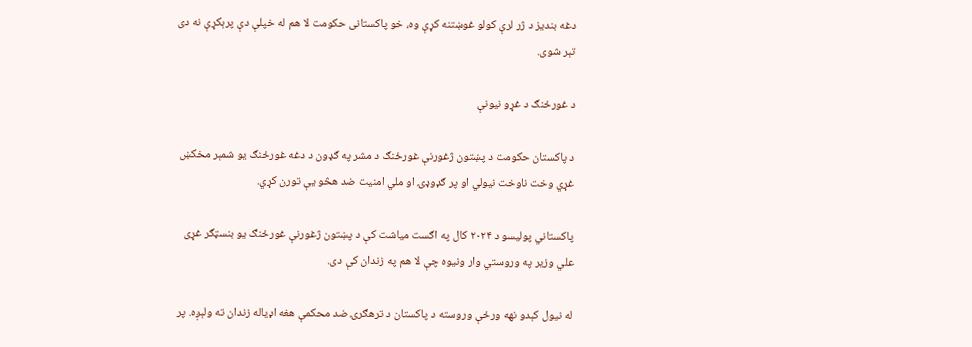دغه بندیز د ژر لرې کولو غوښتنه کړې وه، خو پاکستانی حکومت لا هم له خپلې دې پرېکړې نه دی تېر شوی.

د غورځنګ د غړو نیونې

د پاکستان حکومت د پښتون ژغورنې غورځنګ د مشر په ګډون د دغه غورځنګ یو شمېر مخکښ غړي وخت ناوخت نیولي او پر ګډوډۍ او ملي امنیت ضد هڅو یې تورن کړي.

پاکستاني پولیسو د ۲۰۲۴ کال په اګست میاشت کې د پښتون ژغورنې غورځنګ یو بنسټګر غړی علي وزیر په وروستي وار ونیوه چې لا هم په زندان کې دی.

له نیول کېدو نهه ورځې وروسته د پاکستان د ترهګرۍ ضد محکمې هغه اډیاله زندان ته ولېږه. پر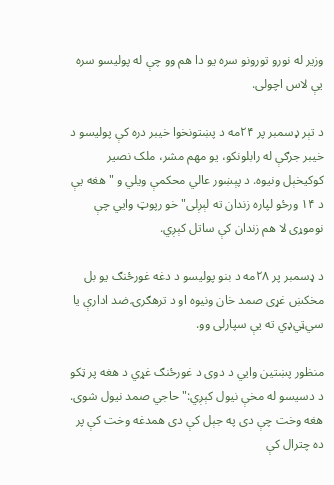وزیر له نورو تورونو سره یو دا هم وو چې له پولیسو سره یې لاس اچولی.

د تېر ډسمبر پر ۲۴مه د پښتونخوا خیبر دره کې پولیسو د خیبر جرګې له رابلونکو، یو مهم مشر، ملک نصیر کوکيخېل ونیوه. د پېښور عالي محکمې ویلي و " هغه یې د ۱۴ ورځو لپاره زندان ته لېږلی" خو رپوټ وايي چې نوموړی لا هم زندان کې ساتل کېږي.

د ډسمبر پر ۲۸مه د بنو پولیسو د دغه غورځنګ یو بل مخکښ غړی صمد خان ونیوه او د ترهګرۍ ضد ادارې یا سي‌ټي‌ډي ته یې سپارلی وو.

منظور پښتین وايي د دوی د غورځنګ غړي د هغه پر ټکو د دسیسو له مخې نیول کېږي:"حاجي صمد نیول شوی. هغه وخت چې دی په جېل کې دی همدغه وخت کې پر ده چترال کې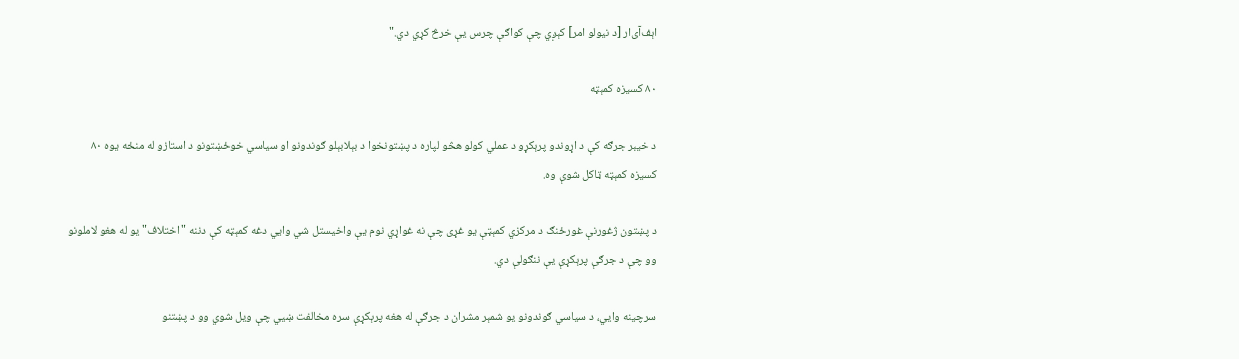اېف‌آی‌ار [د نیولو امر] کېږي چې کواګې چرس یې خرڅ کړي دي."

۸۰ کسیزه کمېټه

د خیبر جرګه کې د اړوندو پرېکړو د عملي کولو هڅو لپاره د پښتونخوا د بېلابېلو ګوندونو او سیاسي خوځښتونو د استازو له منځه یوه ۸۰ کسیزه کمېټه ټاکل شوې وه.

د پښتون ژغورنې غورځنګ د مرکزي کمېټې یو غړی چې نه غواړي نوم یې واخیستل شي وايي دغه کمېټه کې دننه "اختلاف" یو له هغو لاملونو وو چې د جرګې پرېکړې یې ننګولې دي.

سرچینه وايي، د سیاسي ګوندونو یو شمېر مشران د جرګې له هغه پرېکړې سره مخالفت ښيي چې ویل شوي وو د پښتنو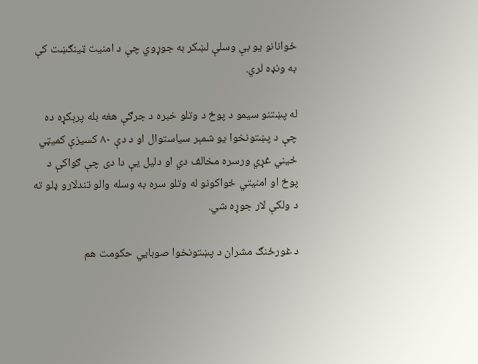ځوانانو یو بې وسلې لښکر به جوړوي چې د امنیت ټینګښت کې به ونډه لري.

له پښتنو سیمو د پوځ د وتلو خبره د جرګې هغه بله پرېکړه ده چې د پښتونخوا یو شمېر سیاستوال او د دې ۸۰ کسیزې کمیټي ځیني غړي ورسره مخالف دي او دلیل یې دا دی چې ګواکې د پوځ او امنیتي ځواکونو له وتلو سره به وسله والو تندلارو ډلو ته د ولکې لار جوړه شي.

د غورځنګ مشران د پښتونخوا صوبايي حکومت هم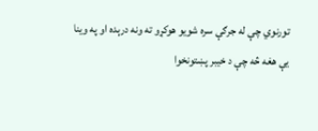تورنوي چې له جرګې سره شویو هوکړو ته ونه درېده او په وینا یې هغه څه چې د خیبر پښتونخوا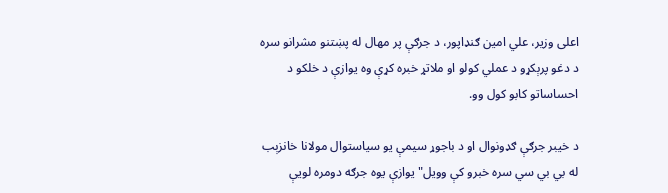اعلی وزیر، علي امین ګنډاپور، د جرګې پر مهال له پښتنو مشرانو سره د دغو پرېکړو د عملي کولو او ملاتړ خبره کړې وه یوازې د خلکو د احساساتو کابو کول وو.

د خیبر جرګې ګډونوال او د باجوړ سیمې یو سیاستوال مولانا خانزېب له بي بي سي سره خبرو کې وویل" یوازې یوه جرګه دومره لویې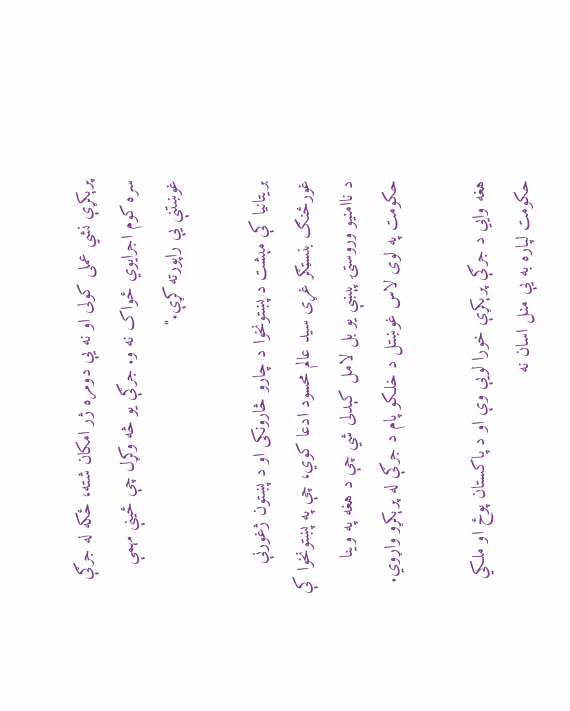پرېکړې نشي عملی کولی او نه یې دومره ژر امکان شته، ځکه له جرګې سره کوم اجرایوي ځواک نه و. جرګې یو څه وکړل چې ځینې مهمې غوښتنې یې راپورته کړې."

بریتانیا کې مېشت د پښتونخوا د چارو څارونکی او د پښتون ژغورنې غورځنګ بنسټګر غړی سید عالم محسود ادعا کوي، چې په پښتونخوا کې د ناامنیو وروستۍ پېښې یو بل لامل کېدلی شي چې د هغه په وینا حکومت په لوی لاس غوښتل د خلکو پام د جرګې له پرېکړو واړوي.

هغه وايي د جرګې پرېکړې خورا لویې وې او د پاکستان پوځ او ملکي حکومت لپاره به یې منل اسان نه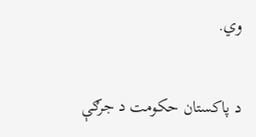وي.

د پاکستان حکومت د جرګې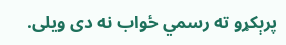پرېکړو ته رسمي ځواب نه دی ویلی.